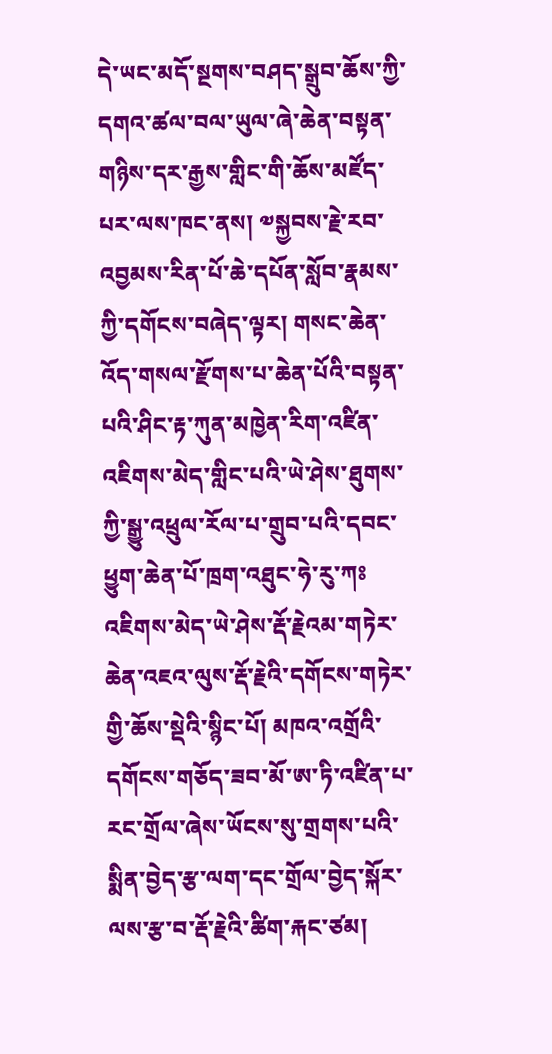དེ་ཡང་མདོ་སྔགས་བཤད་སྒྲུབ་ཆོས་ཀྱི་དགའ་ཚལ་བལ་ཡུལ་ཞེ་ཆེན་བསྟན་གཉིས་དར་རྒྱས་གླིང་གི་ཆོས་མཛོད་པར་ལས་ཁང་ནས། ༧སྐྱབས་རྗེ་རབ་འབྱམས་རིན་པོ་ཆེ་དཔོན་སློབ་རྣམས་ཀྱི་དགོངས་བཞེད་ལྟར། གསང་ཆེན་འོད་གསལ་རྫོགས་པ་ཆེན་པོའི་བསྟན་པའི་ཤིང་རྟ་ཀུན་མཁྱེན་རིག་འཛིན་འཇིགས་མེད་གླིང་པའི་ཡེ་ཤེས་ཐུགས་ཀྱི་སྒྱུ་འཕྲུལ་རོལ་པ་གྲུབ་པའི་དབང་ཕྱུག་ཆེན་པོ་ཁྲག་འཐུང་ཧེ་རུ་ཀཿའཇིགས་མེད་ཡེ་ཤེས་རྡོ་རྗེའམ་གཏེར་ཆེན་འཇའ་ལུས་རྡོ་རྗེའི་དགོངས་གཏེར་གྱི་ཆོས་སྡེའི་སྙིང་པོ། མཁའ་འགྲོའི་དགོངས་གཅོད་ཟབ་མོ་ཨ་ཏི་འཛིན་པ་རང་གྲོལ་ཞེས་ཡོངས་སུ་གྲགས་པའི་སྨིན་བྱེད་རྩ་ལག་དང་གྲོལ་བྱེད་སྐོར་ལས་རྩ་བ་རྡོ་རྗེའི་ཚིག་རྐང་ཙམ།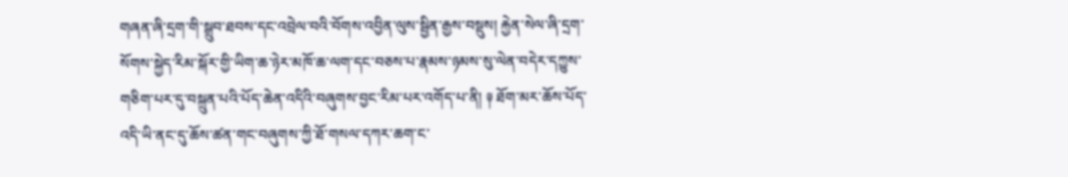གཞན་ཞི་དྲག་གི་སྒྲུབ་ཐབས་དང་འབྲེལ་བའི་བོགས་འབྱིན་ལུས་སྦྱིན་རྒྱས་བསྡུས། རྐྱེན་སེལ་ཞི་དྲག་སོགས་སྐྱེད་རིམ་སྐོར་གྱི་ཡིག་ཆ་ཉེར་མཁོ་ཆ་ལག་དང་བཅས་པ་རྣམས་ཉམས་སུ་ལེན་བདེར་དཀྱུས་གཅིག་པར་དུ་བསྐྲུན་པའི་པོད་ཆེན་འདིའི་བཞུགས་བྱང་རིམ་པར་འགོད་པ་ནི། ༈ ཐོག་མར་ཆོས་པོད་འདི་ཡི་ནང་དུ་ཆོས་ཚན་གང་བཞུགས་ཀྱི་ཐོ་གསལ་དཀར་ཆག་ང་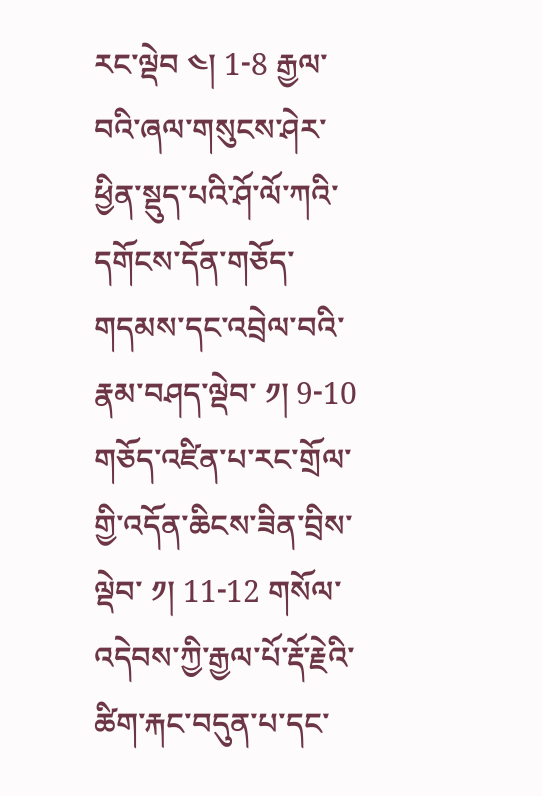རང་ལྡེབ ༤། 1-8 རྒྱལ་བའི་ཞལ་གསུངས་ཤེར་ཕྱིན་སྡུད་པའི་ཤོ་ལོ་ཀའི་དགོངས་དོན་གཅོད་གདམས་དང་འབྲེལ་བའི་རྣམ་བཤད་ལྡེབ་ ༡། 9-10 གཅོད་འཛིན་པ་རང་གྲོལ་གྱི་འདོན་ཆིངས་ཟིན་བྲིས་ལྡེབ་ ༡། 11-12 གསོལ་འདེབས་ཀྱི་རྒྱལ་པོ་རྡོ་རྗེའི་ཚིག་རྐང་བདུན་པ་དང་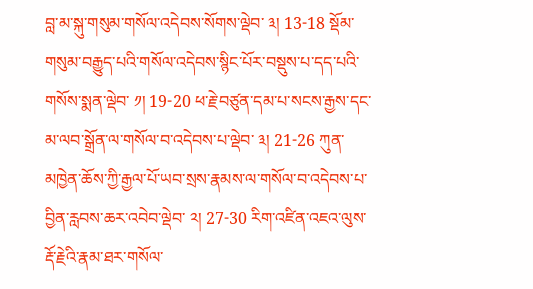བླ་མ་སྐུ་གསུམ་གསོལ་འདེབས་སོགས་ལྡེབ་ ༣། 13-18 སྡོམ་གསུམ་བརྒྱུད་པའི་གསོལ་འདེབས་སྙིང་པོར་བསྡུས་པ་དད་པའི་གསོས་སྨན་ལྡེབ་ ༡། 19-20 ཕ་རྗེ་བཙུན་དམ་པ་སངས་རྒྱས་དང་མ་ལབ་སྒྲོན་ལ་གསོལ་བ་འདེབས་པ་ལྡེབ་ ༣། 21-26 ཀུན་མཁྱེན་ཆོས་ཀྱི་རྒྱལ་པོ་ཡབ་སྲས་རྣམས་ལ་གསོལ་བ་འདེབས་པ་བྱིན་རླབས་ཆར་འབེབ་ལྡེབ་ ༢། 27-30 རིག་འཛིན་འཇའ་ལུས་རྡོ་རྗེའི་རྣམ་ཐར་གསོལ་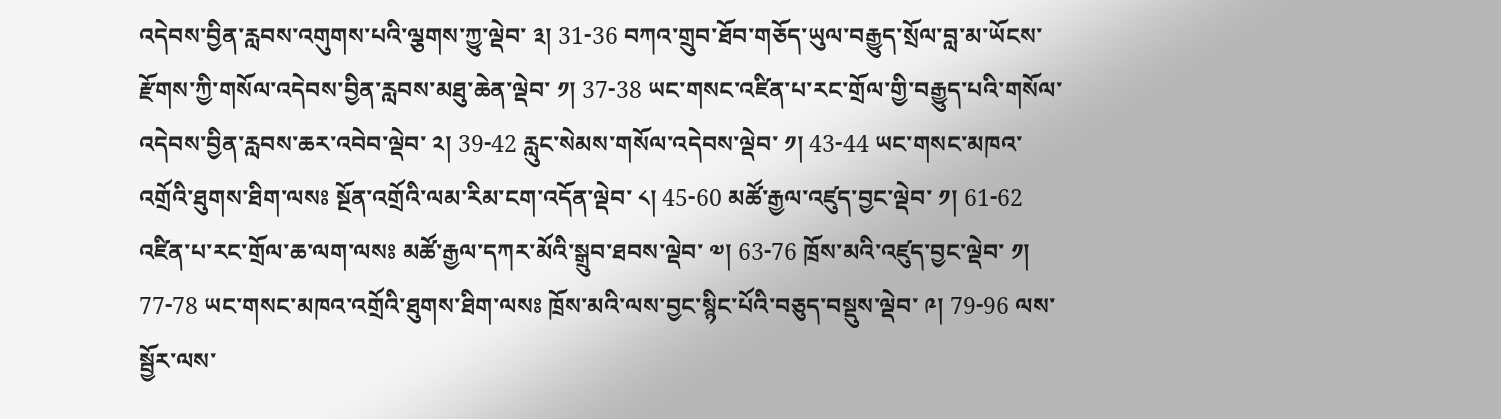འདེབས་བྱིན་རླབས་འགུགས་པའི་ལྕགས་ཀྱུ་ལྡེབ་ ༣། 31-36 བཀའ་གྲུབ་ཐོབ་གཅོད་ཡུལ་བརྒྱུད་སྲོལ་བླ་མ་ཡོངས་རྫོགས་ཀྱི་གསོལ་འདེབས་བྱིན་རླབས་མཐུ་ཆེན་ལྡེབ་ ༡། 37-38 ཡང་གསང་འཛིན་པ་རང་གྲོལ་གྱི་བརྒྱུད་པའི་གསོལ་འདེབས་བྱིན་རླབས་ཆར་འབེབ་ལྡེབ་ ༢། 39-42 རླུང་སེམས་གསོལ་འདེབས་ལྡེབ་ ༡། 43-44 ཡང་གསང་མཁའ་འགྲོའི་ཐུགས་ཐིག་ལསཿ སྔོན་འགྲོའི་ལམ་རིམ་ངག་འདོན་ལྡེབ་ ༨། 45-60 མཚོ་རྒྱལ་འཛུད་བྱང་ལྡེབ་ ༡། 61-62 འཛིན་པ་རང་གྲོལ་ཆ་ལག་ལསཿ མཚོ་རྒྱལ་དཀར་མོའི་སྒྲུབ་ཐབས་ལྡེབ་ ༧། 63-76 ཁྲོས་མའི་འཛུད་བྱང་ལྡེབ་ ༡། 77-78 ཡང་གསང་མཁའ་འགྲོའི་ཐུགས་ཐིག་ལསཿ ཁྲོས་མའི་ལས་བྱང་སྙིང་པོའི་བཅུད་བསྡུས་ལྡེབ་ ༩། 79-96 ལས་སྦྱོར་ལས་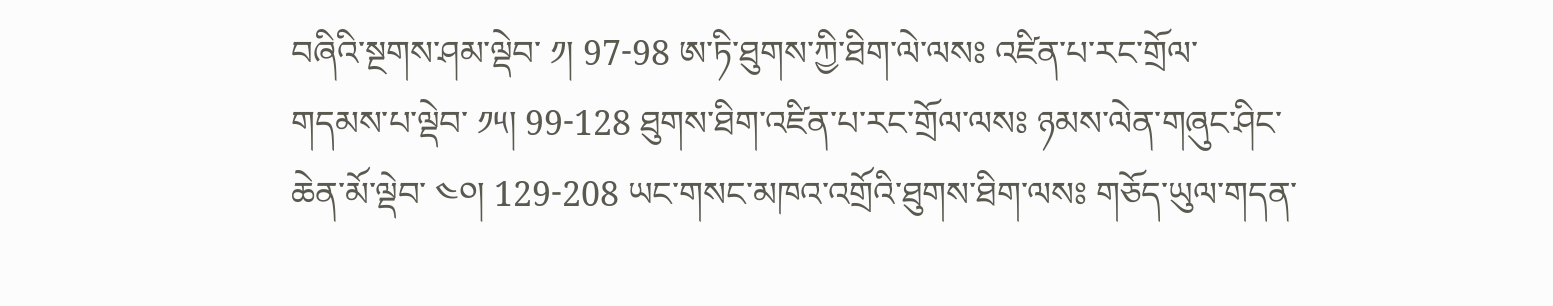བཞིའི་སྔགས་ཤམ་ལྡེབ་ ༡། 97-98 ཨ་ཏི་ཐུགས་ཀྱི་ཐིག་ལེ་ལསཿ འཛིན་པ་རང་གྲོལ་གདམས་པ་ལྡེབ་ ༡༥། 99-128 ཐུགས་ཐིག་འཛིན་པ་རང་གྲོལ་ལསཿ ཉམས་ལེན་གཞུང་ཤིང་ཆེན་མོ་ལྡེབ་ ༤༠། 129-208 ཡང་གསང་མཁའ་འགྲོའི་ཐུགས་ཐིག་ལསཿ གཅོད་ཡུལ་གདན་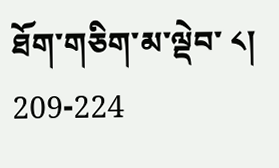ཐོག་གཅིག་མ་ལྡེབ་ ༨། 209-224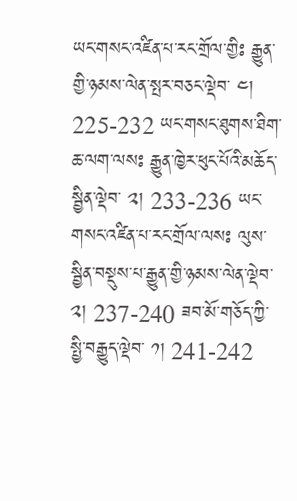ཡང་གསང་འཛིན་པ་རང་གྲོལ་གྱིཿ རྒྱུན་གྱི་ཉམས་ལེན་སྤར་བཅང་ལྡེབ་ ༤། 225-232 ཡང་གསང་ཐུགས་ཐིག་ཆ་ལག་ལསཿ རྒྱུན་ཁྱེར་ཕུང་པོའི་མཆོད་སྦྱིན་ལྡེབ་ ༢། 233-236 ཡང་གསང་འཛིན་པ་རང་གྲོལ་ལསཿ ལུས་སྦྱིན་བསྡུས་པ་རྒྱུན་གྱི་ཉམས་ལེན་ལྡེབ་ ༢། 237-240 ཟབ་མོ་གཅོད་ཀྱི་སྤྱི་བརྒྱུད་ལྡེབ་ ༡། 241-242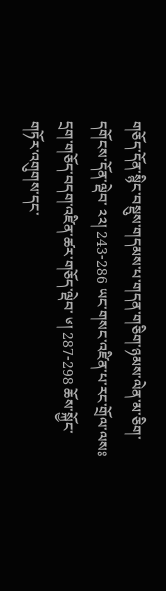གཅོད་དོན་སྙིང་བསྡུས་གདམས་པ་གདན་གཅིག་ཉམས་ལེན་མ་ཅིག་དགོངས་དོན་ལྡེབ་ ༢༢། 243-286 ཡང་གསང་འཛིན་པ་རང་གྲོལ་ལསཿ དྲག་གཅོད་བདག་འཛིན་ཚར་གཅོད་ལྡེབ་ ༦། 287-298 ཆོས་སྐྱོང་གཏོར་འགུགས་དང་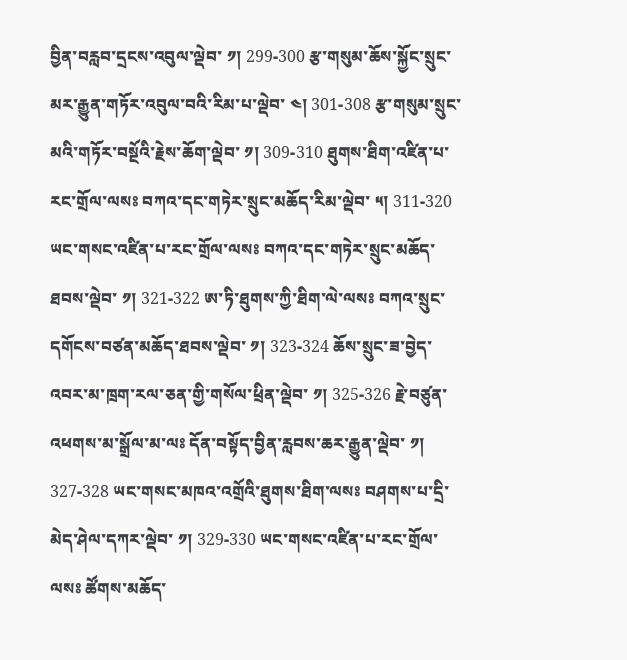བྱིན་བརླབ་དྲངས་འབུལ་ལྡེབ་ ༡། 299-300 རྩ་གསུམ་ཆོས་སྐྱོང་སྲུང་མར་རྒྱུན་གཏོར་འབུལ་བའི་རིམ་པ་ལྡེབ་ ༤། 301-308 རྩ་གསུམ་སྲུང་མའི་གཏོར་བསྔོའི་རྗེས་ཆོག་ལྡེབ་ ༡། 309-310 ཐུགས་ཐིག་འཛིན་པ་རང་གྲོལ་ལསཿ བཀའ་དང་གཏེར་སྲུང་མཆོད་རིམ་ལྡེབ་ ༥། 311-320 ཡང་གསང་འཛིན་པ་རང་གྲོལ་ལསཿ བཀའ་དང་གཏེར་སྲུང་མཆོད་ཐབས་ལྡེབ་ ༡། 321-322 ཨ་ཏི་ཐུགས་ཀྱི་ཐིག་ལེ་ལསཿ བཀའ་སྲུང་དགོངས་བཙན་མཆོད་ཐབས་ལྡེབ་ ༡། 323-324 ཆོས་སྲུང་ཟ་བྱེད་འབར་མ་ཁྲག་རལ་ཅན་གྱི་གསོལ་ཕྲིན་ལྡེབ་ ༡། 325-326 རྗེ་བཙུན་འཕགས་མ་སྒྲོལ་མ་ལཿ དོན་བསྟོད་བྱིན་རླབས་ཆར་རྒྱུན་ལྡེབ་ ༡། 327-328 ཡང་གསང་མཁའ་འགྲོའི་ཐུགས་ཐིག་ལསཿ བཤགས་པ་དྲི་མེད་ཤེལ་དཀར་ལྡེབ་ ༡། 329-330 ཡང་གསང་འཛིན་པ་རང་གྲོལ་ལསཿ ཚོགས་མཆོད་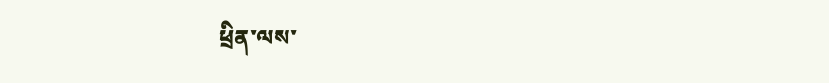ཕྲིན་ལས་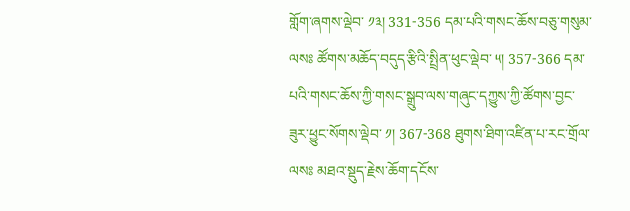གློག་ཞགས་ལྡེབ་ ༡༣། 331-356 དམ་པའི་གསང་ཆོས་བཅུ་གསུམ་ལསཿ ཚོགས་མཆོད་བདུད་རྩིའི་སྤྲིན་ཕུང་ལྡེབ་ ༥། 357-366 དམ་པའི་གསང་ཆོས་ཀྱི་གསང་སྒྲུབ་ལས་གཞུང་དཀྱུས་ཀྱི་ཚོགས་བྱང་ཟུར་ཕྱུང་སོགས་ལྡེབ་ ༡། 367-368 ཐུགས་ཐིག་འཛིན་པ་རང་གྲོལ་ལསཿ མཐའ་སྡུད་རྗེས་ཆོག་དངོས་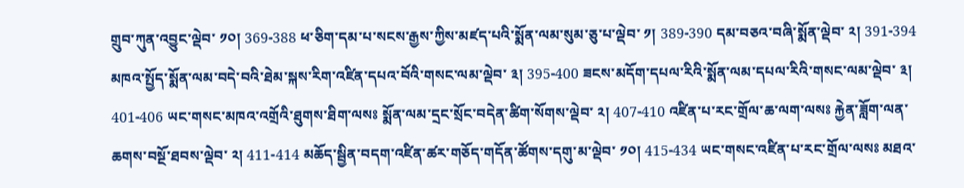གྲུབ་ཀུན་འབྱུང་ལྡེབ་ ༡༠། 369-388 ཕ་ཅིག་དམ་པ་སངས་རྒྱས་ཀྱིས་མཛད་པའི་སྨོན་ལམ་སུམ་ཅུ་པ་ལྡེབ་ ༡། 389-390 དམ་བཅའ་བཞི་སྨོན་ལྡེབ་ ༢། 391-394 མཁའ་སྤྱོད་སྨོན་ལམ་བདེ་བའི་ཐེམ་སྐས་རིག་འཛིན་དཔའ་བོའི་གསང་ལམ་ལྡེབ་ ༣། 395-400 ཟངས་མདོག་དཔལ་རིའི་སྨོན་ལམ་དཔལ་རིའི་གསང་ལམ་ལྡེབ་ ༣། 401-406 ཡང་གསང་མཁའ་འགྲོའི་ཐུགས་ཐིག་ལསཿ སྨོན་ལམ་དྲང་སྲོང་བདེན་ཚིག་སོགས་ལྡེབ་ ༢། 407-410 འཛིན་པ་རང་གྲོལ་ཆ་ལག་ལསཿ རྐྱེན་ཟློག་ལན་ཆགས་བསྔོ་ཐབས་ལྡེབ་ ༢། 411-414 མཆོད་སྦྱིན་བདག་འཛིན་ཚར་གཅོད་གདོན་ཚོགས་དགུ་མ་ལྡེབ་ ༡༠། 415-434 ཡང་གསང་འཛིན་པ་རང་གྲོལ་ལསཿ མཐའ་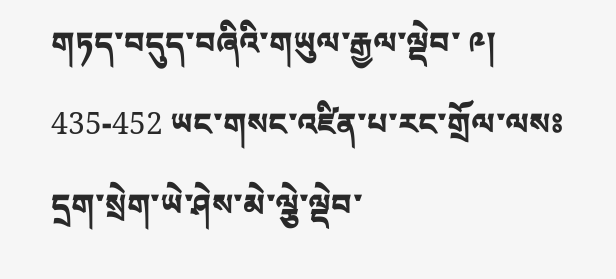གཏད་བདུད་བཞིའི་གཡུལ་རྒྱལ་ལྡེབ་ ༩། 435-452 ཡང་གསང་འཛིན་པ་རང་གྲོལ་ལསཿ དྲག་སྲེག་ཡེ་ཤེས་མེ་ལྕེ་ལྡེབ་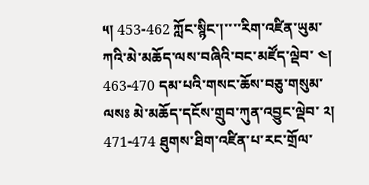༥། 453-462 ཀློང་སྙིང་།་་་་རིག་འཛིན་ཡུམ་ཀའི་མེ་མཆོད་ལས་བཞིའི་བང་མཛོད་ལྡེབ་ ༤། 463-470 དམ་པའི་གསང་ཆོས་བཅུ་གསུམ་ལསཿ མེ་མཆོད་དངོས་གྲུབ་ཀུན་འབྱུང་ལྡེབ་ ༢། 471-474 ཐུགས་ཐིག་འཛིན་པ་རང་གྲོལ་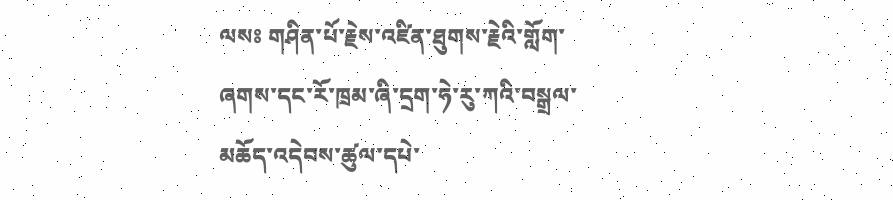ལསཿ གཤིན་པོ་རྗེས་འཛིན་ཐུགས་རྗེའི་གློག་ཞགས་དང་རོ་ཁྲམ་ཞི་དྲག་ཧེ་རུ་ཀའི་བསྒྲལ་མཆོད་འདེབས་ཚུལ་དཔེ་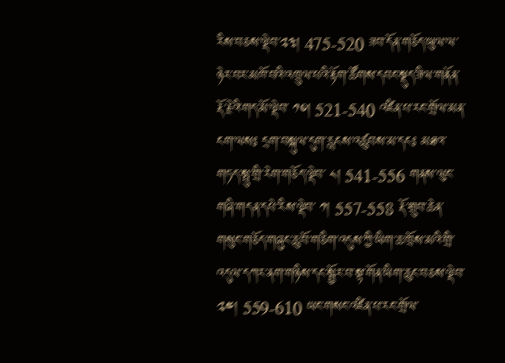རིས་བཅས་ལྡེབ་༢༣། 475-520 ཟབ་དོན་གཅོད་ཡུལ་ལ་ཉེར་བར་མཁོ་བའི་འཁྲུལ་པའི་རྟོག་ཚོགས་དབང་སྡུད་ཟིལ་གནོན་རྡོ་རྗེའི་གད་མོ་ལྡེབ་ ༡༠། 521-540 འཛིན་པ་རང་གྲོལ་མན་ངག་ལསཿ དྲག་བསྐུལ་དུག་རླངས་འཚུབས་མ་དངཿ མཐའ་གཏད་སྤུ་གྲི་རེག་གཅོད་ལྡེབ་ ༨། 541-556 གནས་ལུང་གཞི་གདན་དཔེ་རིས་ལྡེབ་ ༡། 557-558 རྡོ་གྲུབ་ཆེན་གསུང་གཅོད་གཞུང་ཆུ་བོ་གཅིག་འདུས་ཀྱི་ཡིག་ཆ་ཁྲོས་མའི་གྲི་འདུལ་དཀར་ནག་གཉིས་དང་སྦྱོར་བ་སྟ་གོན་ཡིག་ཆུང་བཅས་ལྡེབ་ ༢༤། 559-610 ཡང་གསང་འཛིན་པ་རང་གྲོལ་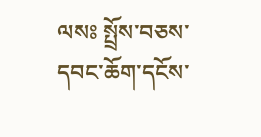ལསཿ སྤྲོས་བཅས་དབང་ཆོག་དངོས་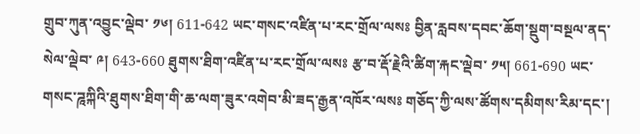གྲུབ་ཀུན་འབྱུང་ལྡེབ་ ༡༦། 611-642 ཡང་གསང་འཛིན་པ་རང་གྲོལ་ལསཿ བྱིན་རླབས་དབང་ཆོག་སྡུག་བསྔལ་ནད་སེལ་ལྡེབ་ ༩། 643-660 ཐུགས་ཐིག་འཛིན་པ་རང་གྲོལ་ལསཿ རྩ་བ་རྡོ་རྗེའི་ཚིག་རྐང་ལྡེབ་ ༡༥། 661-690 ཡང་གསང་ཌཱཀྐིའི་ཐུགས་ཐིག་གི་ཆ་ལག་ཟུར་འགེབ་མི་ཟད་རྒྱན་འཁོར་ལསཿ གཅོད་ཀྱི་ལས་ཚོགས་དམིགས་རིམ་དང་།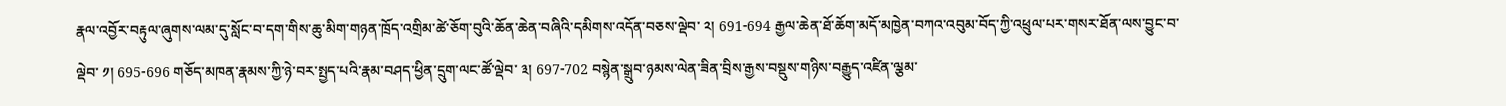རྣལ་འབྱོར་བརྟུལ་ཞུགས་ལམ་དུ་སློང་བ་དག་གིས་ཆུ་མིག་གཉན་ཁྲོད་འགྲིམ་ཚེ་ཅོག་བུའི་ཆོན་ཆེན་བཞིའི་དམིགས་འདོན་བཅས་ལྡེབ་ ༢། 691-694 རྒྱལ་ཆེན་ཐོ་ཆོག་མདོ་མཁྱེན་བཀའ་འབུམ་བོད་ཀྱི་འཕྲུལ་པར་གསར་ཐོན་ལས་བྱུང་བ་ལྡེབ་ ༡། 695-696 གཅོད་མཁན་རྣམས་ཀྱི་ཉེ་བར་སྤྱད་པའི་རྣམ་བཤད་ཕྱིན་དྲུག་ལང་ཚོ་ལྡེབ་ ༣། 697-702 བསྙེན་སྒྲུབ་ཉམས་ལེན་ཟིན་བྲིས་རྒྱས་བསྡུས་གཉིས་བརྒྱུད་འཛིན་ལྕམ་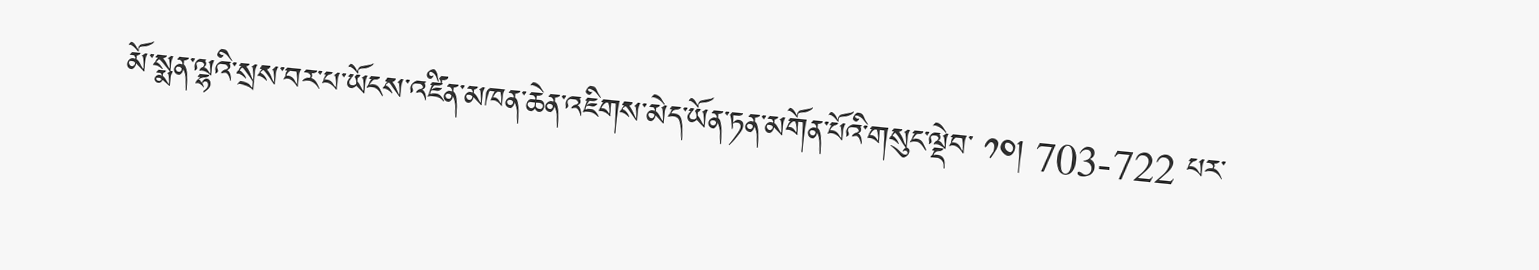མོ་སྨན་ལྷའི་སྲས་བར་པ་ཡོངས་འཛིན་མཁན་ཆེན་འཇིགས་མེད་ཡོན་ཏན་མགོན་པོའི་གསུང་ལྡེབ་ ༡༠། 703-722 པར་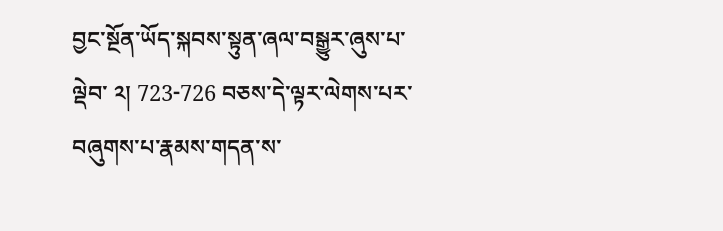བྱང་སྔོན་ཡོད་སྐབས་སྟུན་ཞལ་བསྒྱུར་ཞུས་པ་ལྡེབ་ ༢། 723-726 བཅས་དེ་ལྟར་ལེགས་པར་བཞུགས་པ་རྣམས་གདན་ས་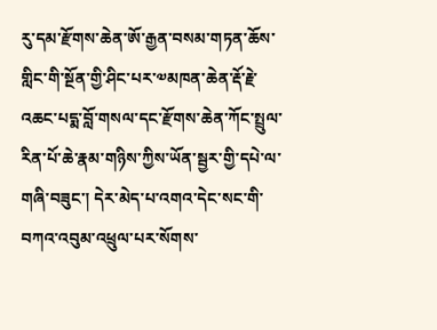རུ་དམ་རྫོགས་ཆེན་ཨོ་རྒྱན་བསམ་གཏན་ཆོས་གླིང་གི་སྔོན་གྱི་ཤིང་པར་༧མཁན་ཆེན་རྡོ་རྗེ་འཆང་པདྨ་བློ་གསལ་དང་རྫོགས་ཆེན་ཀོང་སྤྲུལ་རིན་པོ་ཆེ་རྣམ་གཉིས་ཀྱིས་ཡོན་སྦྱར་གྱི་དཔེ་ལ་གཞི་བཟུང་། དེར་མེད་པ་འགའ་དེང་སང་གི་བཀའ་འབུམ་འཕྲུལ་པར་སོགས་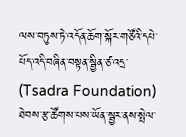ལས་བཏུས་ཏེ་འདོན་ཆོག་སྐོར་གཙོའི་དཔེ་པོད་འདི་བཞིན་བསྟན་སྦྱིན་ཙ་འདྲ་ (Tsadra Foundation) ཐེབས་རྩ་ཚོགས་པས་ཡོན་སྦྱར་ནས་སྤེལ་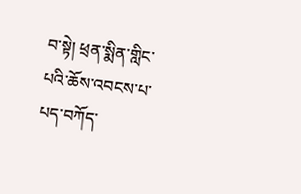བ་སྟེ། ཕྲན་སྨིན་གླིང་པའི་ཆོས་འབངས་པ་པད་བཀོད་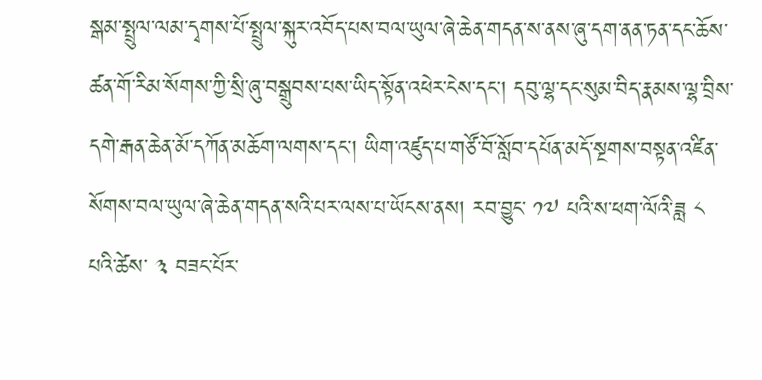སྒམ་སྤྲུལ་ལམ་དྭགས་པོ་སྤྲུལ་སྐུར་འབོད་པས་བལ་ཡུལ་ཞེ་ཆེན་གདན་ས་ནས་ཞུ་དག་ནན་ཏན་དང་ཆོས་ཚན་གོ་རིམ་སོགས་ཀྱི་སྲི་ཞུ་བསྒྲུབས་པས་ཡིད་སྟོན་འཕེར་ངེས་དང་། དབུ་ལྷ་དང་སུམ་བིད་རྣམས་ལྷ་བྲིས་དགེ་རྒན་ཆེན་མོ་དཀོན་མཆོག་ལགས་དང་། ཡིག་འཛུད་པ་གཙོ་བོ་སློབ་དཔོན་མདོ་སྔགས་བསྟན་འཛིན་སོགས་བལ་ཡུལ་ཞེ་ཆེན་གདན་སའི་པར་ལས་པ་ཡོངས་ནས། རབ་བྱུང་ ༡༧ པའི་ས་ཕག་ལོའི་ཟླ ༨ པའི་ཚེས་ ༣ བཟང་པོར་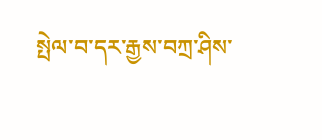སྤེལ་བ་དར་རྒྱས་བཀྲ་ཤིས་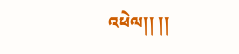འཕེལ།། །།